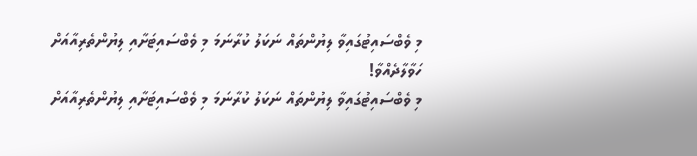މި ވެބްސައިޓުގައިވާ ލިޔުންތައް ނަކަލު ކުރާނަމަ މި ވެބްސައިޓަށާއި ލިޔުންތެރިއާއަށް ހަވާލާދެއްވާ!
މި ވެބްސައިޓުގައިވާ ލިޔުންތައް ނަކަލު ކުރާނަމަ މި ވެބްސައިޓަށާއި ލިޔުންތެރިއާއަށް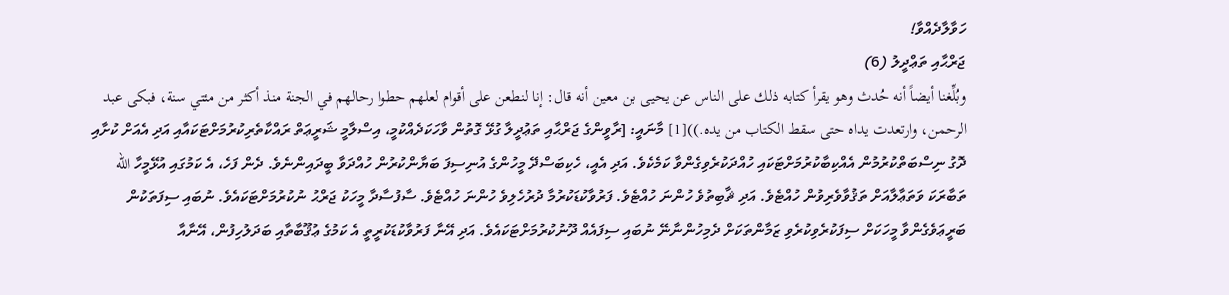ހަވާލާދެއްވާ!
ޖަރްޙާއި ތަޢްދީލު (6)
وبُلِّغنا أيضاً أنه حُدث وهو يقرأ كتابه ذلك على الناس عن يحيى بن معين أنه قال: إنا لنطعن على أقوام لعلهم حطوا رحالهم في الجنة منذ أكثر من مئتي سنة، فبكى عبد الرحمن، وارتعدت يداه حتى سقط الكتاب من يده.))[1] މާނައީ: [ރާވީންގެ ޖަރްޙާއި ތަޢުދީލާ ގުޅޭ ގޮތުން ވާހަކަދެއްކުމީ، އިސްލާމީ ޝަރީޢަތް ރައްކާތެރިކުރުމަށްޓަކައާއި އަދި އެއަށް ކުށާއި ދޮގު ނިސްބަތްކުރުމުން އެއްކިބާކުރުމަށްޓަކައި ހުއްދަކުރެވިގެންވާ ކަމެކެވެ. އަދި އެއީ، ހެކިބަސްދޭ މީހުންގެ އުނިސިފަ ބަޔާންކުރުން ހުއްދަވާ ބީދައިންނެވެ. ދެން ފަހެ، އެ ކަމުގައި އުޅޭމީހާ الله ތަބާރަކަ ވަތަޢާލާއަށް ތަޤުވާވެރިވުން ހުއްޓެވެ. އަދި ޘާބިތުވެ ހުންނަ ހުއްޓެވެ. ފަރުވާކުޑަކުރުމާ ދުރުހެލިވެ ހުންނަ ހުއްޓެވެ. ސާފުސާދާ މީހަކު ޖަރްޙު ނުކުރުމަށްޓަކައެވެ. ނުބައި ސިފަތަކުން ބަރީޢަވެގެންވާ މީހަކަށް ސިފަކުރެވިކުރެވި ޒަމާންތަކަށް ދެމިހުންނާނޭ ނުބައި ސިފައެއް ދޫނުކުރުމަށްޓަކައެވެ. އަދި އޭނާ ފަރުވާކުޑަކުރީތީ އެ ކަމުގެ ޢުޤޫބާތާއި ބަދަލުހިފުން، އޭނާއާ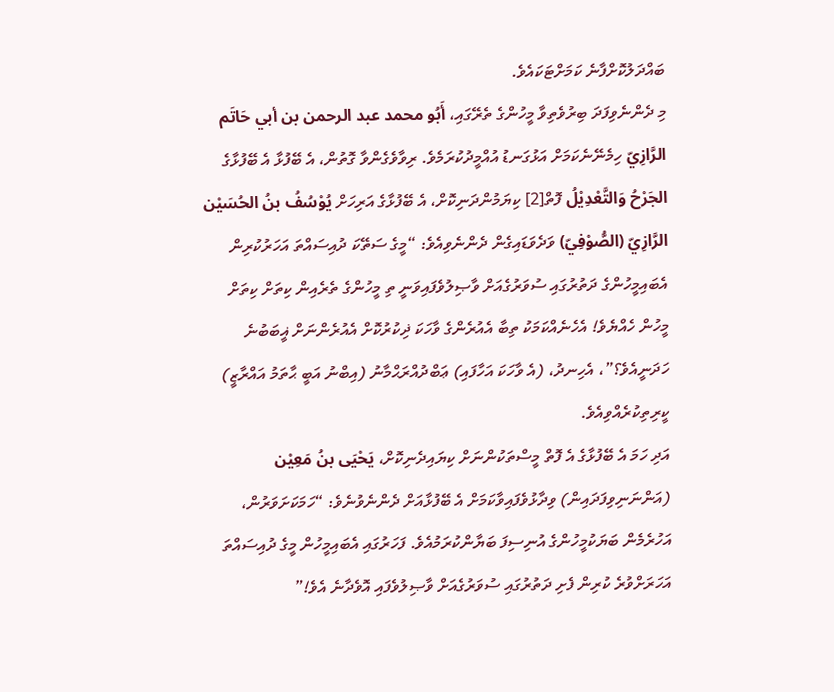ބައްދަލުކޮށްފާނެ ކަމަށްޓަކައެވެ.
މި ދެންނެވިފަދަ ބިރުވެތިވާ މީހުންގެ ތެރޭގައި، أَبُو محمد عبد الرحمن بن أبي حَاتَم الرَّازِيّ ހިމެނޭނެކަމަށް އަޅުގަނޑު އުއްމީދުކުރަމެވެ. ރިވާވެގެންވާ ގޮތުން، އެ ބޭފުޅާ އެ ބޭފުޅާގެ الجَرْحُ وَالتَّعْدِيْلُ ފޮތް[2] ކިޔަމުންދަނިކޮށް، އެ ބޭފުޅާގެ އަރިހަށް يُوْسُفُ بنُ الحُسَيْن الرَّازِيّ (الصُّوْفِيّ) ވަދެވަޑައިގެން ދެންނެވިއެވެ: “މީގެ ސަތޭކަ ދުއިސައްތަ އަހަރުކުރިން އެބައިމީހުންގެ ދަތުރުގައި ސުވަރުގެއަށް ވާޞިލުވެފައިވަނީ ތި މީހުންގެ ތެރެއިން ކިތަށް ކިތަށް މީހުން ހެއްޔެވެ! އެހެނެއްކަމަކު ތިބާ އެއުރެންގެ ވާހަކަ ޛިކުރުކޮށް އެއުރެންނަށް ޣީބަބުނެ ހަދަނީއެވެ؟”، އެހިނދު، (އެ ވާހަކަ އަހާފައި) ޢަބްދުއްރަޙްމާނު (އިބްނު އަބީ ޙާތަމު އައްރާޒީ) ކީރިތިކުރެއްވިއެވެ.
އަދި ހަމަ އެ ބޭފުޅާގެ އެ ފޮތް މީސްތަކުންނަށް ކިޔައިދެނިކޮށް، يَحْيَى بنُ مَعِيْن (އަންނަނިވިފަދައިން) ވިދާޅުވެފައިވާކަމަށް އެ ބޭފުޅާއަށް ދެންނެވުނެވެ: “ހަމަކަށަވަރުން، އަހުރެމެން ބަޔަކުމީހުންގެ އުނިސިފަ ބަޔާންކުރަމުއެވެ. ފަހަރުގައި އެބައިމީހުން މީގެ ދުއިސައްތަ އަހަރަށްވުރެ ކުރިން ފެށި ދަތުރުގައި ސުވަރުގެއަށް ވާޞިލުވެފައި އޮވެދާނެ އެވެ!”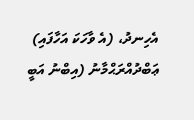އެހިނދު، (އެ ވާހަކަ އަހާފައި) ޢަބްދުއްރަޙްމާނު (އިބްނު އަބީ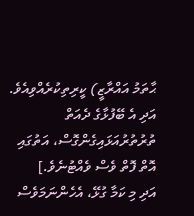ޙާތަމު އައްރާޒީ) ކީރިތިކުރެއްވިއެވެ. އަދި އެ ބޭފުޅާގެ ދެއަތް ތުރުތުރުއަޅައިގެންގޮސް، އަތުގައި އޮތް ފޮތް ވެސް ވެއްޓުނެވެ.]
އަދި މި ކަމާ ގުޅޭ، އެހެންނަމަވެސް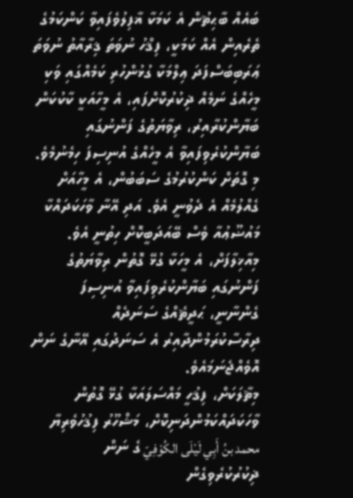ބައެއް ބާޙިޘުން އެ ކަމަކާ ޣާފިލުވެފައިވާ ކަންކަމުގެ ތެރެއިން އެއް ކަމަކީ، ފިޤްހު ނުވަތަ ޤިރާއާތު ނުވަތަ ޢަރަބިބަސްފަދަ ޢިލްމަކާ ގުޅުންހުރި ކަމެއްގައި ވަކި މީހެއްގެ ނަމެއް ޛިކުރުކޮށްފައި، އެ މީހާއަކީ ކާކުކަން ބަޔާންކުރާއިރު، ރިވާޔަތުގެ ފަންނުގައި ބަޔާންކުރެވިފައިވާ އެ މީހެއްގެ އުނިސިފަ ހިމެނުމެވެ. މި ގޮތަށް ކަންކުރުމުގެ ސަބަބުން، އެ މީހާއަށް ގެއްލުމެއް އެ ދެވުނީ އެވެ. އަދި އޭނާ ވާހަކަދައްކާ މައުޟޫޢުއާ ވެސް ބޭއަދަބީކޮށް ހިތުނީ އެވެ. މިއާޚިލާފަށް، އެ މީހަކާ ގުޅޭ ގޮތުން ރިވާޔަތުގެ ފަންނުގައި ބަޔާންކުރެވިފައިވާ އުނިސިފަ ގެންނާނީ، ޙަދީޘެއްގެ ސަނަދެއް ދިރާސާކުރަމުންދާއިރު އެ ސަނަދުގައި އޭނާގެ ނަން އޮވެއްޖެނަމައެވެ.
މިޘާލަކަށް، ފިޤުހީ މައްސަލައަކާ ގުޅޭ ގޮތުން ވާހަކަދައްކަމުންދަނިކޮށް، މަޝްހޫރު ފިޤުހުވެރިޔާ محمد بنُ أَبِي لَيْلَى الكُوْفِيّ ގެ ނަން ޛިކުރުކުރެވިގެން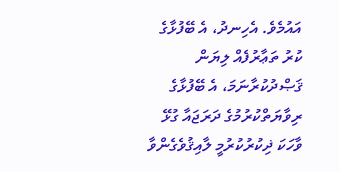އައުމެވެ. އެހިނދު، އެ ބޭފުޅާގެ ކުރު ތަޢާރުފެއް ލިޔަން ޤަޞްދުކުރާނަމަ، އެ ބޭފުޅާގެ ރިވާޔަތްކުރުމުގެ ދަރަޖައާ ގުޅޭ ވާހަކަ ޛިކުރުކުރުމީ ލާއިޤުވެގެންވާ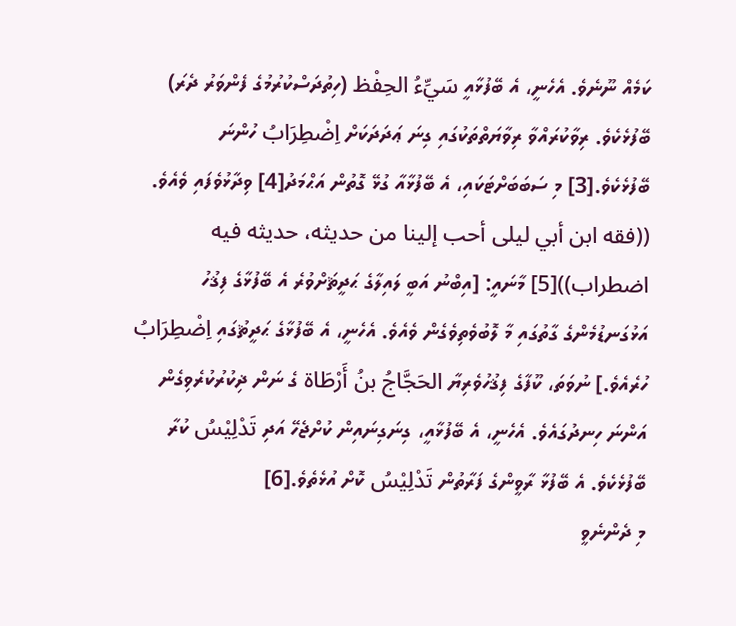ކަމެއް ނޫނެވެ. އެހެނީ، އެ ބޭފުޅާއީ سَيِّءُ الحِفْظ (ހިތުދަސްކުރުމުގެ ފެންވަރު ދެރަ) ބޭފުޅެކެވެ. ރިވާކުރައްވާ ރިވާޔަތްތަކުގައި ގިނަ ޢަދަދަކަށް اِضْطِرَابُ ހުންނަ ބޭފުޅެކެވެ.[3] މި ސަބަބަށްޓަކައި، އެ ބޭފުޅާއާ ގުޅޭ ގޮތުން އަޙްމަދު[4] ވިދާޅުވެފައި ވެއެވެ. ((فقه ابن أبي ليلى أحب إلينا من حديثه، حديثه فيه اضطراب))[5] މާނައީ: [އިބްނު އަބީ ލައިލާގެ ޙަދީޘަށްވުރެ އެ ބޭފުޅާގެ ފިޤުހު އަޅުގަނޑުމެންގެ ގާތުގައި މާ ލޮބުވެތިވެގެން ވެއެވެ. އެހެނީ، އެ ބޭފުޅާގެ ޙަދީޘުގައި اِضْطِرَابُ ހުރެއެވެ.] ނުވަތަ، ކޫފާގެ ފިޤުހުވެރިޔާ الحَجَّاجُ بنُ أَرْطَاة ގެ ނަން ޛިކުރުކުރެވިގެން އަންނަ ހިނދުގައެވެ. އެހެނީ، އެ ބޭފުޅާއީ، ގިނަގިނައިން ކުށްޖެހޭ އަދި تَدْلِيْسُ ކުރާ ބޭފުޅެކެވެ. އެ ބޭފުޅާ ރާވީންގެ ފަރާތުން تَدْلِيْسُ ކޮށް އުޅެތެވެ.[6]
މި ދެންނެވީ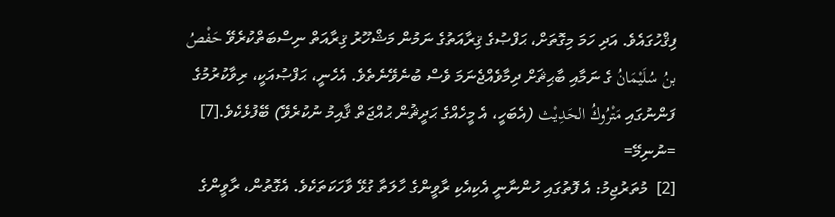ފިޤްހުގައެވެ. އަދި ހަމަ މިގޮތަށް، ޙަފްޞުގެ ޤިރާއަތުގެ ނަމުން މަޝްހޫރު ޤިރާއަތް ނިސްބަތްކުރެވޭ حَفْصُ بنُ سُلَيْمَانُ ގެ ނަމާއި ބާޙިޘަށް ދިމާވެއްޖެނަމަ ވެސް ބުނެވޭނެތެވެ. އެހެނީ، ޙަފްޞުއަކީ، ރިވާކުރުމުގެ ފަންނުގައި مَتْرُوكُ الحَدِيْث (އެބަހީ، އެ މީހެއްގެ ޙަދީޘުން ޙުއްޖަތް ޤާއިމު ނުކުރެވޭ) ބޭފުޅެކެވެ.[7]
=ނުނިމޭ=
[2]  މުތަރުޖިމު: އެ ފޮތުގައި ހުންނާނީ އެކިއެކި ރާވީންގެ ހާލަތާ ގުޅޭ ވާހަކަތަކެވެ. އެގޮތުން، ރާވީންގެ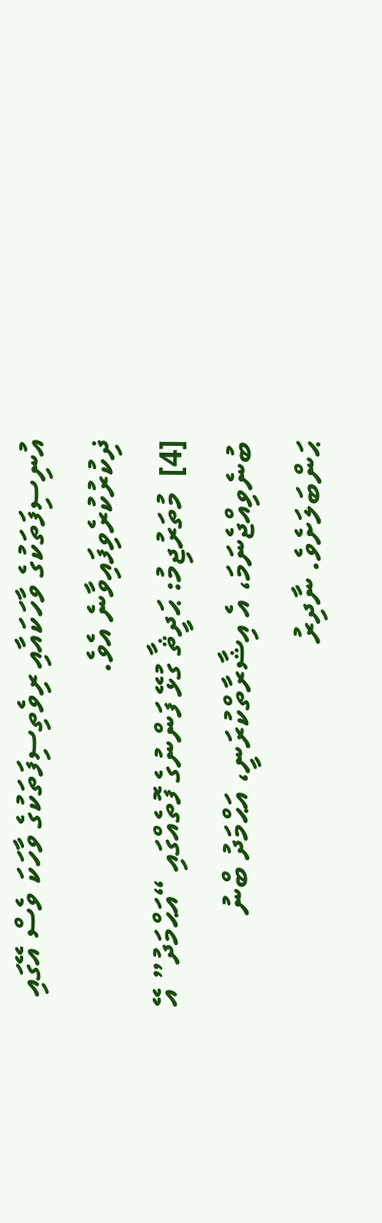އުނިސިފަތަކުގެ ވާހަކައާއި ރިވެތިސިފަތަކުގެ ވާހަކަ ވެސް އޭގައި ޛިކުރުކުރެވިފައިވާނެ އެވެ.
[4]  މުތަރުޖިމު: ޙަދީޘާ ގުޅޭ ފަންނުގެ ފޮތެއްގައި “އަޙްމަދު” އޭ ބުނެވިއްޖެނަމަ، އެ އިޝާރާތްކުރަނީ، އަޙްމަދު ބްނު ޙަންބަލަށެވެ. ނާދިރު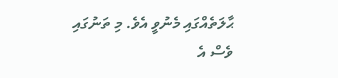ޙާލަތެއްގައި މެނުވީ އެވެ. މި ތަނުގައި ވެސް އެ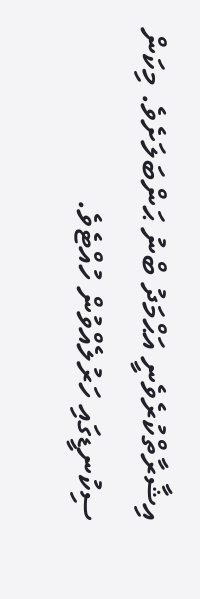އިޝާރާތްކުރެވެނީ އަޙްމަދު ބްނު ޙަންބަލަށެވެ. މިކަން ސިކުނޑީގައި ހަރުލެއްވުން ހުއްޓެވެ.